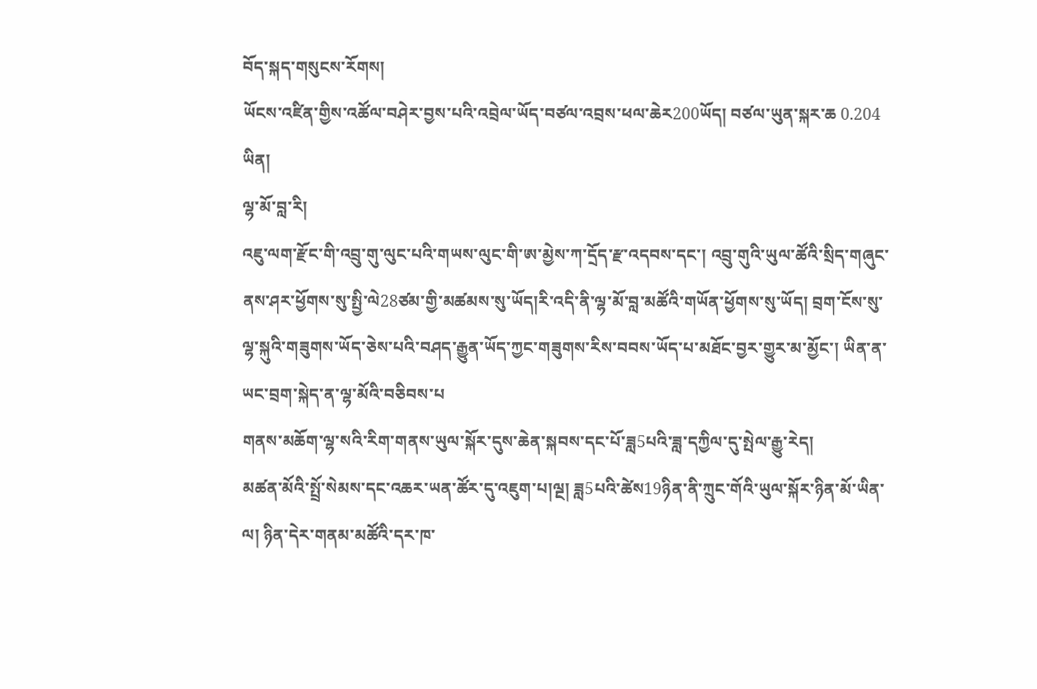བོད་སྐད་གསུངས་རོགས།
ཡོངས་འཛིན་གྱིས་འཚོལ་བཤེར་བྱས་པའི་འབྲེལ་ཡོད་བཙལ་འབྲས་ཕལ་ཆེར200ཡོད། བཙལ་ཡུན་སྐར་ཆ 0.204
ཡིན།
ལྷ་མོ་བླ་རི།
འཇུ་ལག་རྫོང་གི་འབྲུ་གུ་ལུང་པའི་གཡས་ལུང་གི་ཨ་མྱེས་ཀ་དྲོད་རྫ་འདབས་དང་། འབྲུ་གུའི་ཡུལ་ཚོའི་སྲིད་གཞུང་ནས་ཤར་ཕྱོགས་སུ་སྤྱི་ལེ28ཙམ་གྱི་མཚམས་སུ་ཡོད།རི་འདི་ནི་ལྷ་མོ་བླ་མཚོའི་གཡོན་ཕྱོགས་སུ་ཡོད། བྲག་ངོས་སུ་ལྷ་སྐུའི་གཟུགས་ཡོད་ཅེས་པའི་བཤད་རྒྱུན་ཡོད་ཀྱང་གཟུགས་རིས་བབས་ཡོད་པ་མཐོང་བྱར་གྱུར་མ་མྱོང་། ཡིན་ན་ཡང་བྲག་སྐེད་ན་ལྷ་མོའི་བཅིབས་པ
གནས་མཆོག་ལྷ་སའི་རིག་གནས་ཡུལ་སྐོར་དུས་ཆེན་སྐབས་དང་པོ་ཟླ5པའི་ཟླ་དཀྱིལ་དུ་སྤེལ་རྒྱུ་རེད།
མཚན་མོའི་སྤྲོ་སེམས་དང་འཆར་ཡན་ཚོར་དུ་འཇུག་པ།ལྔ། ཟླ5པའི་ཚེས19ཉིན་ནི་ཀྲུང་གོའི་ཡུལ་སྐོར་ཉིན་མོ་ཡིན་ལ། ཉིན་དེར་གནམ་མཚོའི་དར་ཁ་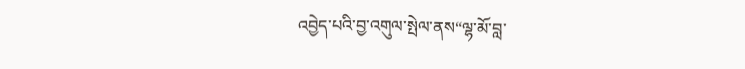འབྱེད་པའི་བྱ་འགུལ་སྤེལ་ནས“ལྷ་མོ་བླ་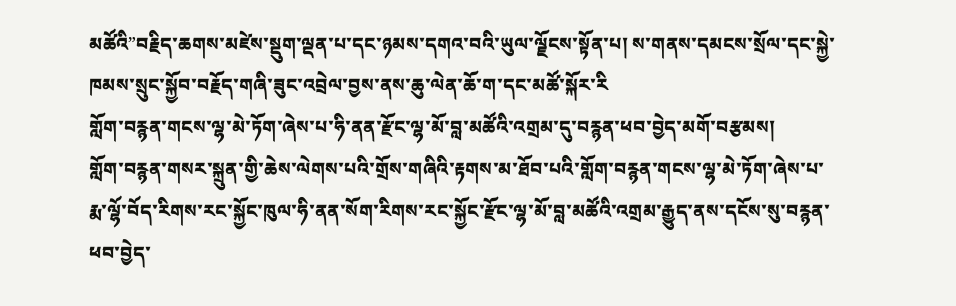མཚོའི”བརྗིད་ཆགས་མཛེས་སྡུག་ལྡན་པ་དང་ཉམས་དགའ་བའི་ཡུལ་ལྗོངས་སྟོན་པ། ས་གནས་དམངས་སྲོལ་དང་སྐྱེ་ཁམས་སྲུང་སྐྱོབ་བརྗོད་གཞི་ཟུང་འབྲེལ་བྱས་ནས་ཆུ་ལེན་ཆོ་ག་དང་མཚོ་སྐོར་རི
གློག་བརྙན་གངས་ལྷ་མེ་ཏོག་ཞེས་པ་ཧི་ནན་རྫོང་ལྷ་མོ་བླ་མཚོའི་འགྲམ་དུ་བརྙན་ཕབ་བྱེད་མགོ་བརྩམས།
གློག་བརྙན་གསར་སྐྲུན་གྱི་ཆེས་ལེགས་པའི་གྲོས་གཞིའི་རྟགས་མ་ཐོབ་པའི་གློག་བརྙན་གངས་ལྷ་མེ་ཏོག་ཞེས་པ་རྨ་ལྷོ་བོད་རིགས་རང་སྐྱོང་ཁུལ་ཧི་ནན་སོག་རིགས་རང་སྐྱོང་རྫོང་ལྷ་མོ་བླ་མཚོའི་འགྲམ་རྒྱུད་ནས་དངོས་སུ་བརྙན་ཕབ་བྱེད་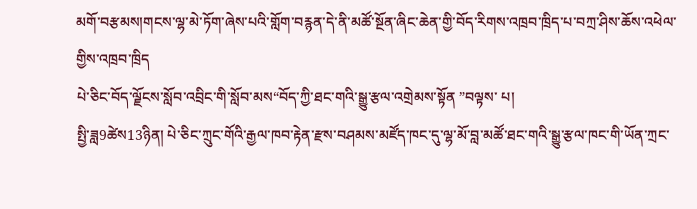མགོ་བརྩམས།གངས་ལྷ་མེ་ཏོག་ཞེས་པའི་གློག་བརྙན་དེ་ནི་མཚོ་སྔོན་ཞིང་ཆེན་གྱི་བོད་རིགས་འཁྲབ་ཁྲིད་པ་བཀྲ་ཤིས་ཆོས་འཕེལ་གྱིས་འཁྲབ་ཁྲིད
པེ་ཅིང་བོད་ལྗོངས་སློབ་འབྲིང་གི་སློབ་མས“བོད་ཀྱི་ཐང་གའི་སྒྱུ་རྩལ་འགྲེམས་སྟོན ”བལྟས་ པ།
སྤྱི་ཟླ9ཚེས13ཉིན། པེ་ཅིང་ཀྲུང་གོའི་རྒྱལ་ཁབ་རྟེན་རྫས་བཤམས་མཛོད་ཁང་དུ་ལྷ་མོ་བླ་མཚོ་ཐང་གའི་སྒྱུ་རྩལ་ཁང་གི་ཡོན་ཀྲང་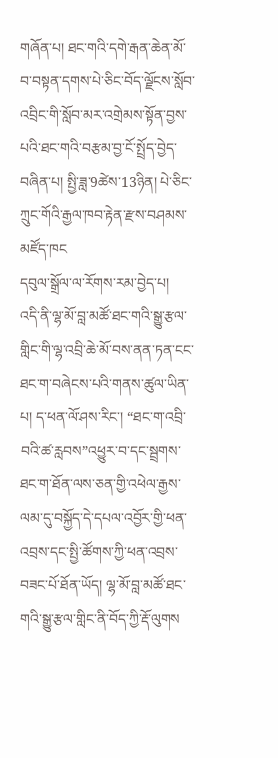གཞོན་པ། ཐང་གའི་དགེ་རྒན་ཆེན་མོ་བ་བསྟན་དགས་པེ་ཅིང་བོད་ལྗོངས་སློབ་འབྲིང་གི་སློབ་མར་འགྲེམས་སྟོན་བྱས་པའི་ཐང་གའི་བརྩམ་བྱ་ངོ་སྤྲོད་བྱེད་བཞིན་པ། སྤྱི་ཟླ་9ཚེས་13ཉིན། པེ་ཅིང་ཀྲུང་གོའི་རྒྱལ་ཁབ་རྟེན་རྫས་བཤམས་མཛོད་ཁང
དབུལ་སྒྲོལ་ལ་རོགས་རམ་བྱེད་པ།
འདི་ནི་ལྷ་མོ་བླ་མཚོ་ཐང་གའི་སྒྱུ་རྩལ་གླིང་གི་ལྷ་འབྲི་ཆེ་མོ་བས་ནན་ཏན་ངང་ཐང་ག་བཞེངས་པའི་གནས་ཚུལ་ཡིན་པ། ད་ཕན་ལོ་ཤས་རིང་། “ཐང་ག་འབྲི་བའི་ཚ་རླབས”འཕྱུར་བ་དང་སྦྲགས་ཐང་ག་ཐོན་ལས་ཅན་གྱི་འཕེལ་རྒྱས་ལམ་དུ་བསྐྱོད་དེ་དཔལ་འབྱོར་གྱི་ཕན་འབྲས་དང་སྤྱི་ཚོགས་ཀྱི་ཕན་འབྲས་བཟང་པོ་ཐོན་ཡོད། ལྷ་མོ་བླ་མཚོ་ཐང་གའི་སྒྱུ་རྩལ་གླིང་ནི་བོད་ཀྱི་རྡོ་ལུགས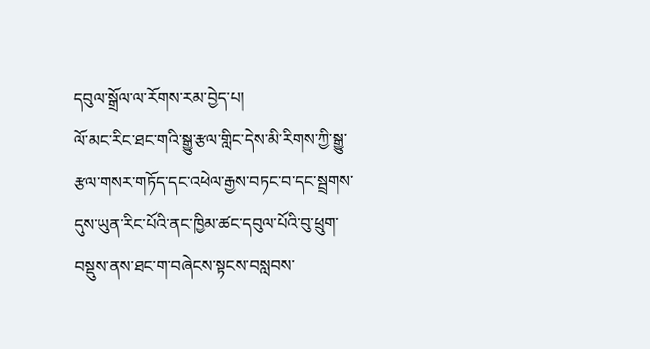དབུལ་སྒྲོལ་ལ་རོགས་རམ་བྱེད་པ།
ལོ་མང་རིང་ཐང་གའི་སྒྱུ་རྩལ་གླིང་དེས་མི་རིགས་ཀྱི་སྒྱུ་རྩལ་གསར་གཏོད་དང་འཕེལ་རྒྱས་བཏང་བ་དང་སྦྲགས་དུས་ཡུན་རིང་པོའི་ནང་ཁྱིམ་ཚང་དབུལ་པོའི་བུ་ཕྲུག་བསྡུས་ནས་ཐང་ག་བཞེངས་སྟངས་བསླབས་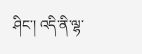ཤིང་། འདི་ནི་ལྷ་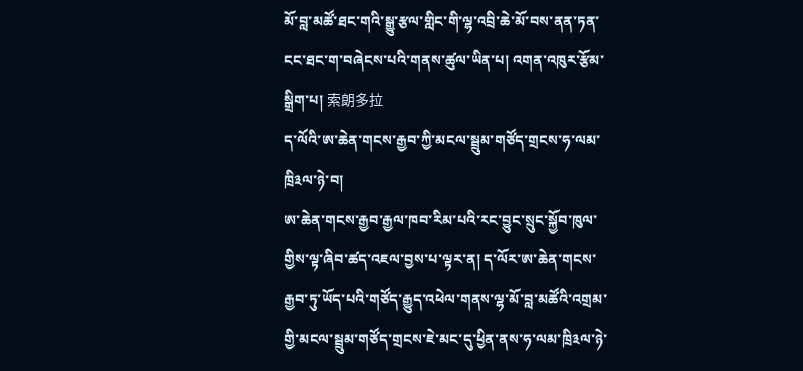མོ་བླ་མཚོ་ཐང་གའི་སྒྱུ་རྩལ་གླིང་གི་ལྷ་འབྲི་ཆེ་མོ་བས་ནན་ཏན་ངང་ཐང་ག་བཞེངས་པའི་གནས་ཚུལ་ཡིན་པ། འགན་འཁུར་རྩོམ་སྒྲིག་པ། 索朗多拉
ད་ལོའི་ཨ་ཆེན་གངས་རྒྱབ་ཀྱི་མངལ་སྦྲུམ་གཙོད་གྲངས་ཧ་ལམ་ཁྲི༣ལ་ཉེ་བ།
ཨ་ཆེན་གངས་རྒྱབ་རྒྱལ་ཁབ་རིམ་པའི་རང་བྱུང་སྲུང་སྐྱོབ་ཁུལ་གྱིས་ལྟ་ཞིབ་ཚད་འཇལ་བྱས་པ་ལྟར་ན། ད་ལོར་ཨ་ཆེན་གངས་རྒྱབ་ཏུ་ཡོད་པའི་གཙོད་རྒྱུད་འཕེལ་གནས་ལྷ་མོ་བླ་མཚོའི་འགྲམ་གྱི་མངལ་སྦྲུམ་གཙོད་གྲངས་ཇེ་མང་དུ་ཕྱིན་ནས་ཧ་ལམ་ཁྲི༣ལ་ཉེ་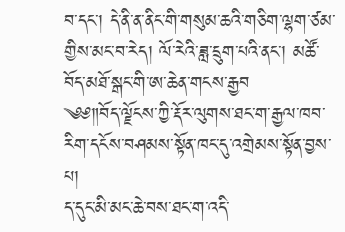བ་དང་། དེ་ནི་ན་ནིང་གི་གསུམ་ཆའི་གཅིག་ལྷག་ཙམ་གྱིས་མང་བ་རེད། ལོ་རེའི་ཟླ་དྲུག་པའི་ནང་། མཚོ་བོད་མཐོ་སྒང་གི་ཨ་ཆེན་གངས་རྒྱབ
༄༅༎བོད་ལྗོངས་ཀྱི་རྡོར་ལུགས་ཐང་ག་རྒྱལ་ཁབ་རིག་དངོས་བཤམས་སྟོན་ཁང་དུ་འགྲེམས་སྟོན་བྱས་པ།
ད་དུང་མི་མང་ཆེ་བས་ཐང་ག་འདི་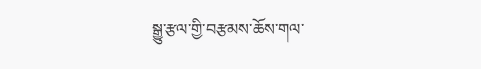སྒྱུ་རྩལ་གྱི་བརྩམས་ཆོས་གལ་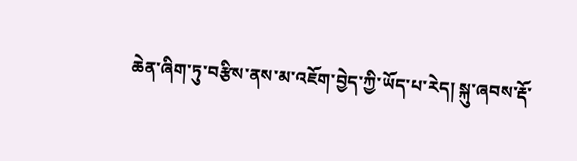ཆེན་ཞིག་ཏུ་བརྩིས་ནས་མ་འཇོག་བྱེད་ཀྱི་ཡོད་པ་རེད། སྐུ་ཞབས་རྡོ་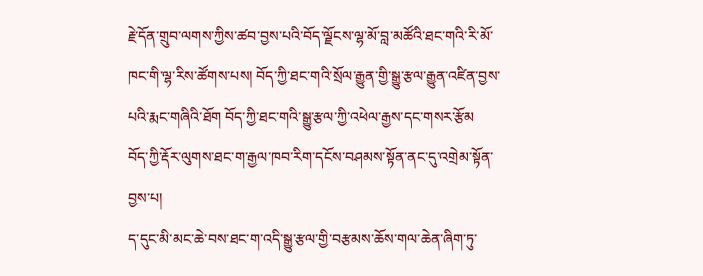རྗེ་དོན་གྲུབ་ལགས་ཀྱིས་ཚབ་བྱས་པའི་བོད་ལྗོངས་ལྷ་མོ་བླ་མཚོའི་ཐང་གའི་རི་མོ་ཁང་གི་ལྷ་རིས་ཚོགས་པས། བོད་ཀྱི་ཐང་གའི་སྲོལ་རྒྱུན་གྱི་སྒྱུ་རྩལ་རྒྱུན་འཛིན་བྱས་པའི་རྨང་གཞིའི་ཐོག བོད་ཀྱི་ཐང་གའི་སྒྱུ་རྩལ་ཀྱི་འཕེལ་རྒྱས་དང་གསར་རྩོམ
བོད་ཀྱི་རྡོར་ལུགས་ཐང་ག་རྒྱལ་ཁབ་རིག་དངོས་བཤམས་སྟོན་ནང་དུ་འགྲེམ་སྟོན་བྱས་པ།
ད་དུང་མི་མང་ཆེ་བས་ཐང་ག་འདི་སྒྱུ་རྩལ་གྱི་བརྩམས་ཆོས་གལ་ཆེན་ཞིག་ཏུ་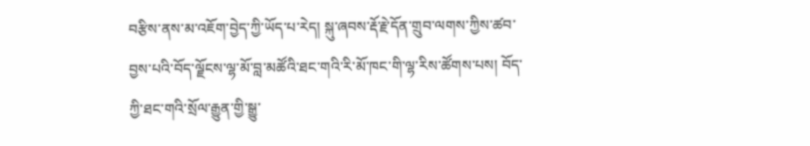བརྩིས་ནས་མ་འཇོག་བྱེད་ཀྱི་ཡོད་པ་རེད། སྐུ་ཞབས་རྡོ་རྗེ་དོན་གྲུབ་ལགས་ཀྱིས་ཚབ་བྱས་པའི་བོད་ལྗོངས་ལྷ་མོ་བླ་མཚོའི་ཐང་གའི་རི་མོ་ཁང་གི་ལྷ་རིས་ཚོགས་པས། བོད་ཀྱི་ཐང་གའི་སྲོལ་རྒྱུན་གྱི་སྒྱུ་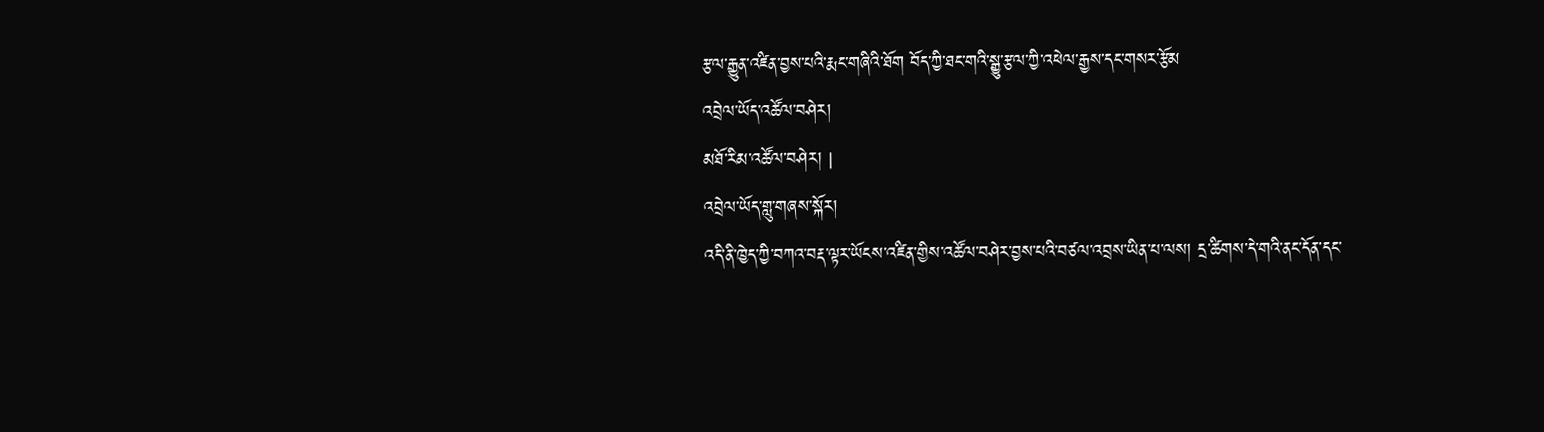རྩལ་རྒྱུན་འཛིན་བྱས་པའི་རྨང་གཞིའི་ཐོག བོད་ཀྱི་ཐང་གའི་སྒྱུ་རྩལ་ཀྱི་འཕེལ་རྒྱས་དང་གསར་རྩོམ
འབྲེལ་ཡོད་འཚོལ་བཤེར།
མཐོ་རིམ་འཚོལ་བཤེར། |
འབྲེལ་ཡོད་གླུ་གཞས་སྐོར།
འདི་ནི་ཁྱེད་ཀྱི་བཀའ་བརྡ་ལྟར་ཡོངས་འཛིན་གྱིས་འཚོལ་བཤེར་བྱས་པའི་བཙལ་འབྲས་ཡིན་པ་ལས། དྲ་ཚིགས་དེ་གའི་ནང་དོན་དང་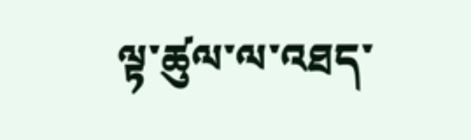ལྟ་ཚུལ་ལ་འཐད་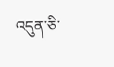འདུན་ཅི་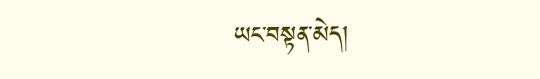ཡང་བསྟན་མེད།